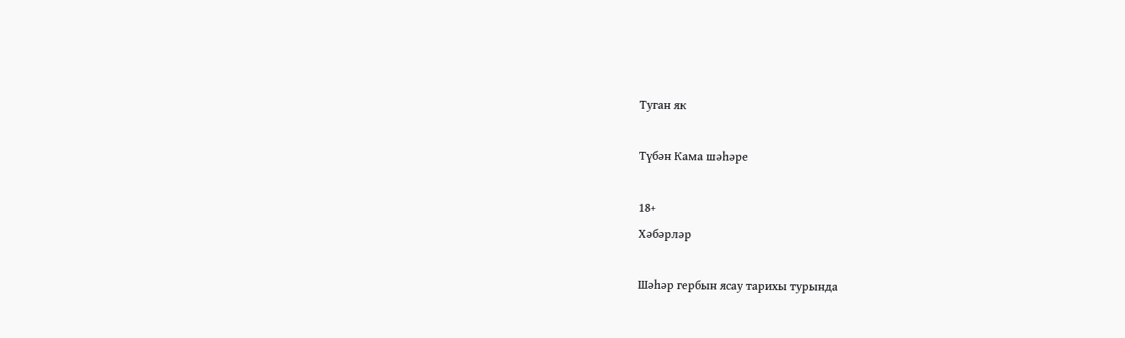Туган як

Түбəн Кама шәһәре

18+
Хәбәрләр

Шәһәр гербын ясау тарихы турында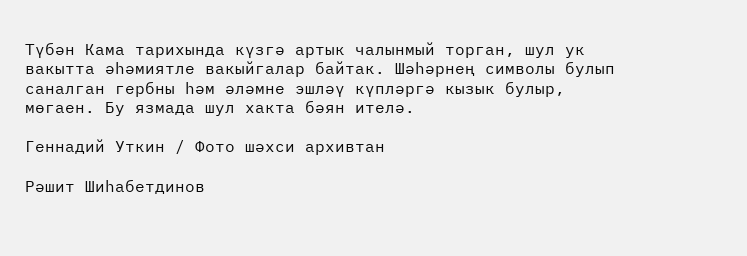Түбән Кама тарихында күзгә артык чалынмый торган, шул ук вакытта әһәмиятле вакыйгалар байтак. Шәһәрнең символы булып саналган гербны һәм әләмне эшләү күпләргә кызык булыр, мөгаен. Бу язмада шул хакта бәян ителә.

Геннадий Уткин / Фото шәхси архивтан

Рәшит Шиһабетдинов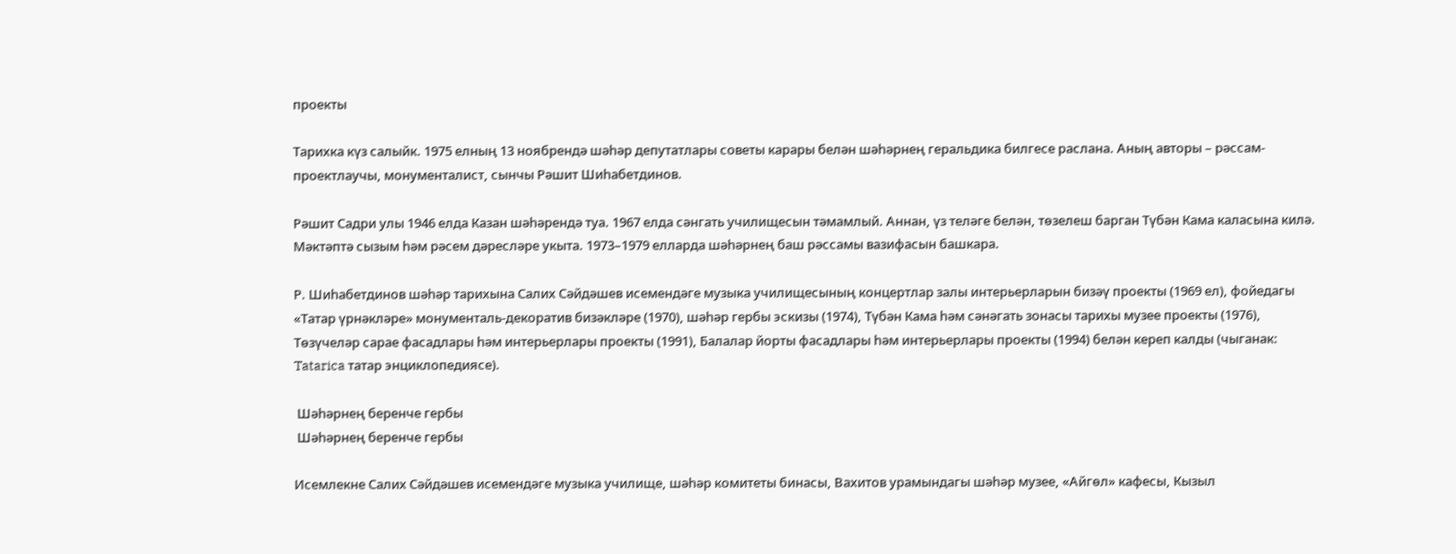проекты

Тарихка күз салыйк. 1975 елның 13 ноябрендә шәһәр депутатлары советы карары белән шәһәрнең геральдика билгесе раслана. Аның авторы – рәссам-проектлаучы, монументалист, сынчы Рәшит Шиһабетдинов.

Рәшит Садри улы 1946 елда Казан шәһәрендә туа. 1967 елда сәнгать училищесын тәмамлый. Аннан, үз теләге белән, төзелеш барган Түбән Кама каласына килә. Мәктәптә сызым һәм рәсем дәресләре укыта. 1973–1979 елларда шәһәрнең баш рәссамы вазифасын башкара.

Р. Шиһабетдинов шәһәр тарихына Салих Сәйдәшев исемендәге музыка училищесының концертлар залы интерьерларын бизәү проекты (1969 ел), фойедагы «Татар үрнәкләре» монументаль-декоратив бизәкләре (1970), шәһәр гербы эскизы (1974), Түбән Кама һәм сәнәгать зонасы тарихы музее проекты (1976), Төзүчеләр сарае фасадлары һәм интерьерлары проекты (1991), Балалар йорты фасадлары һәм интерьерлары проекты (1994) белән кереп калды (чыганак: Tatarica татар энциклопедиясе).

 Шәһәрнең беренче гербы
 Шәһәрнең беренче гербы

Исемлекне Салих Сәйдәшев исемендәге музыка училище, шәһәр комитеты бинасы, Вахитов урамындагы шәһәр музее, «Айгөл» кафесы, Кызыл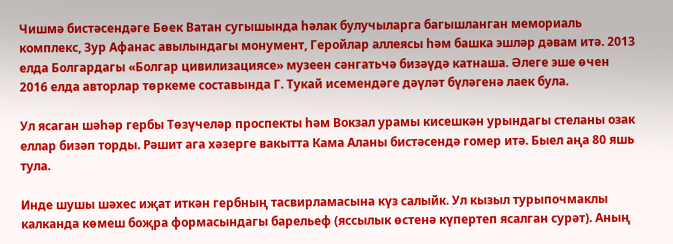Чишмә бистәсендәге Бөек Ватан сугышында һәлак булучыларга багышланган мемориаль комплекс, Зур Афанас авылындагы монумент, Геройлар аллеясы һәм башка эшләр дәвам итә. 2013 елда Болгардагы «Болгар цивилизациясе» музеен сәнгатьчә бизәүдә катнаша. Әлеге эше өчен 2016 елда авторлар төркеме составында Г. Тукай исемендәге дәүләт бүләгенә лаек була.

Ул ясаган шәһәр гербы Төзүчеләр проспекты һәм Вокзал урамы кисешкән урындагы стеланы озак еллар бизәп торды. Рәшит ага хәзерге вакытта Кама Аланы бистәсендә гомер итә. Быел аңа 80 яшь тула.

Инде шушы шәхес иҗат иткән гербның тасвирламасына күз салыйк. Ул кызыл турыпочмаклы калканда көмеш боҗра формасындагы барельеф (яссылык өстенә күпертеп ясалган сурәт). Аның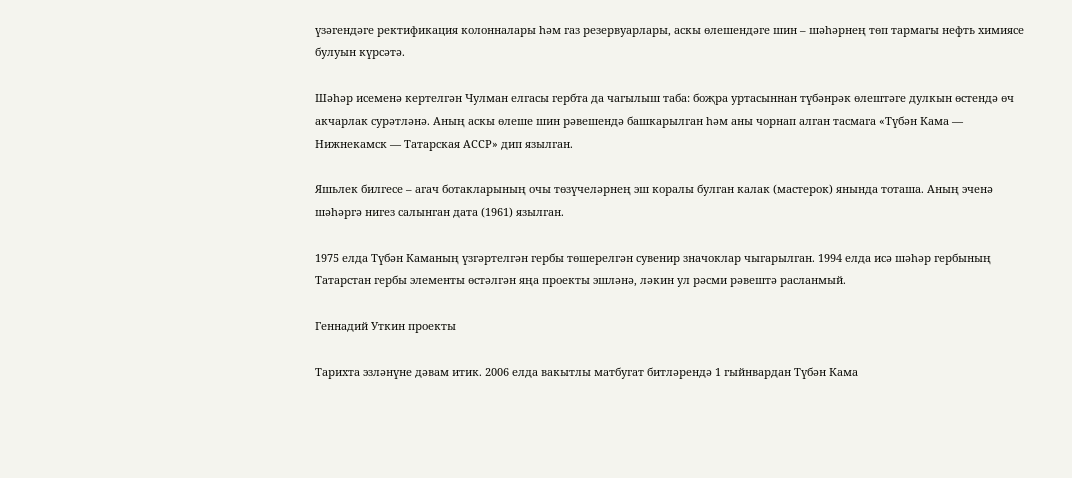үзәгендәге ректификация колонналары һәм газ резервуарлары, аскы өлешендәге шин – шәһәрнең төп тармагы нефть химиясе булуын күрсәтә.

Шәһәр исеменә кертелгән Чулман елгасы гербта да чагылыш таба: боҗра уртасыннан түбәнрәк өлештәге дулкын өстендә өч акчарлак сурәтләнә. Аның аскы өлеше шин рәвешендә башкарылган һәм аны чорнап алган тасмага «Түбән Кама — Нижнекамск — Татарская АССР» дип язылган.

Яшьлек билгесе – агач ботакларының очы төзүчеләрнең эш коралы булган калак (мастерок) янында тоташа. Аның эченә шәһәргә нигез салынган дата (1961) язылган.

1975 елда Түбән Каманың үзгәртелгән гербы төшерелгән сувенир значоклар чыгарылган. 1994 елда исә шәһәр гербының Татарстан гербы элементы өстәлгән яңа проекты эшләнә, ләкин ул рәсми рәвештә расланмый.

Геннадий Уткин проекты

Тарихта эзләнүне дәвам итик. 2006 елда вакытлы матбугат битләрендә 1 гыйнвардан Түбән Кама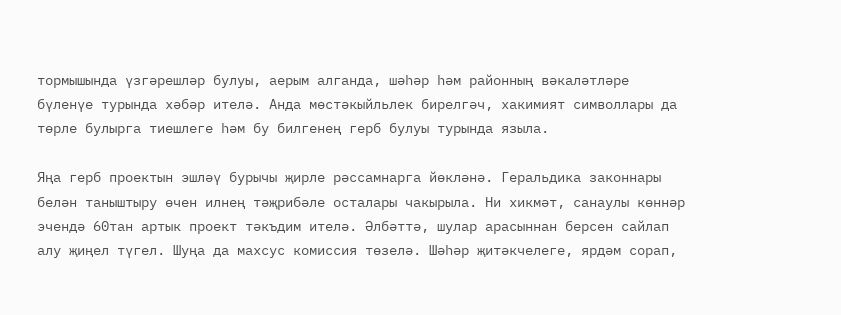тормышында үзгәрешләр булуы, аерым алганда, шәһәр һәм районның вәкаләтләре бүленүе турында хәбәр ителә. Анда мөстәкыйльлек бирелгәч, хакимият символлары да төрле булырга тиешлеге һәм бу билгенең герб булуы турында языла.

Яңа герб проектын эшләү бурычы җирле рәссамнарга йөкләнә. Геральдика законнары белән таныштыру өчен илнең тәҗрибәле осталары чакырыла. Ни хикмәт, санаулы көннәр эчендә 60тан артык проект тәкъдим ителә. Әлбәттә, шулар арасыннан берсен сайлап алу җиңел түгел. Шуңа да махсус комиссия төзелә. Шәһәр җитәкчелеге, ярдәм сорап,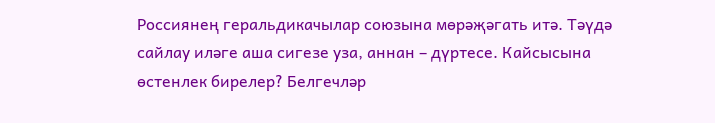Россиянең геральдикачылар союзына мөрәҗәгать итә. Тәүдә сайлау иләге аша сигезе уза, аннан – дүртесе. Кайсысына өстенлек бирелер? Белгечләр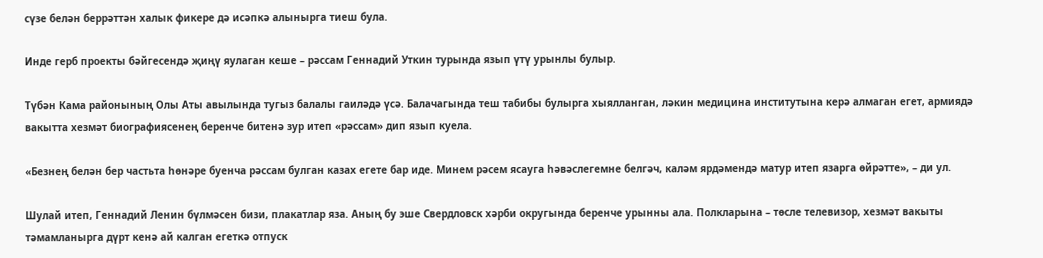сүзе белән беррәттән халык фикере дә исәпкә алынырга тиеш була.

Инде герб проекты бәйгесендә җиңү яулаган кеше – рәссам Геннадий Уткин турында язып үтү урынлы булыр.

Түбән Кама районының Олы Аты авылында тугыз балалы гаиләдә үсә. Балачагында теш табибы булырга хыялланган, ләкин медицина институтына керә алмаган егет, армиядә вакытта хезмәт биографиясенең беренче битенә зур итеп «рәссам» дип язып куела.

«Безнең белән бер частьта һөнәре буенча рәссам булган казах егете бар иде. Минем рәсем ясауга һәвәслегемне белгәч, каләм ярдәмендә матур итеп язарга өйрәтте», – ди ул.

Шулай итеп, Геннадий Ленин бүлмәсен бизи, плакатлар яза. Аның бу эше Свердловск хәрби округында беренче урынны ала. Полкларына – төсле телевизор, хезмәт вакыты тәмамланырга дүрт кенә ай калган егеткә отпуск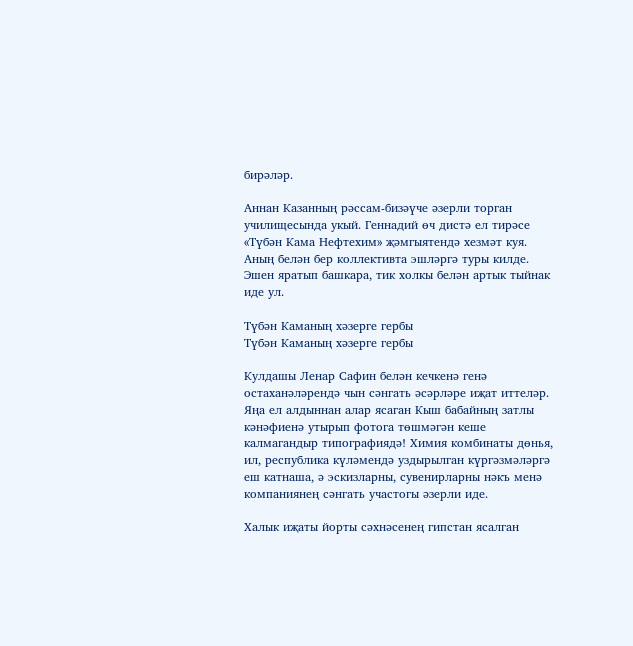бирәләр.

Аннан Казанның рәссам-бизәүче әзерли торган училищесында укый. Геннадий өч дистә ел тирәсе «Түбән Кама Нефтехим» җәмгыятендә хезмәт куя. Аның белән бер коллективта эшләргә туры килде. Эшен яратып башкара, тик холкы белән артык тыйнак иде ул.

Түбән Каманың хәзерге гербы
Түбән Каманың хәзерге гербы

Кулдашы Ленар Сафин белән кечкенә генә остаханәләрендә чын сәнгать әсәрләре иҗат иттеләр. Яңа ел алдыннан алар ясаган Кыш бабайның затлы кәнәфиенә утырып фотога төшмәгән кеше калмагандыр типографиядә! Химия комбинаты дөнья, ил, республика күләмендә уздырылган күргәзмәләргә еш катнаша, ә эскизларны, сувенирларны нәкъ менә компаниянең сәнгать участогы әзерли иде.

Халык иҗаты йорты сәхнәсенең гипстан ясалган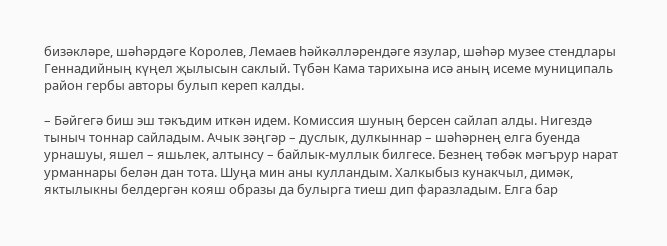бизәкләре, шәһәрдәге Королев, Лемаев һәйкәлләрендәге язулар, шәһәр музее стендлары Геннадийның күңел җылысын саклый. Түбән Кама тарихына исә аның исеме муниципаль район гербы авторы булып кереп калды.

– Бәйгегә биш эш тәкъдим иткән идем. Комиссия шуның берсен сайлап алды. Нигездә тыныч тоннар сайладым. Ачык зәңгәр – дуслык, дулкыннар – шәһәрнең елга буенда урнашуы, яшел – яшьлек, алтынсу – байлык-муллык билгесе. Безнең төбәк мәгърур нарат урманнары белән дан тота. Шуңа мин аны кулландым. Халкыбыз кунакчыл, димәк, яктылыкны белдергән кояш образы да булырга тиеш дип фаразладым. Елга бар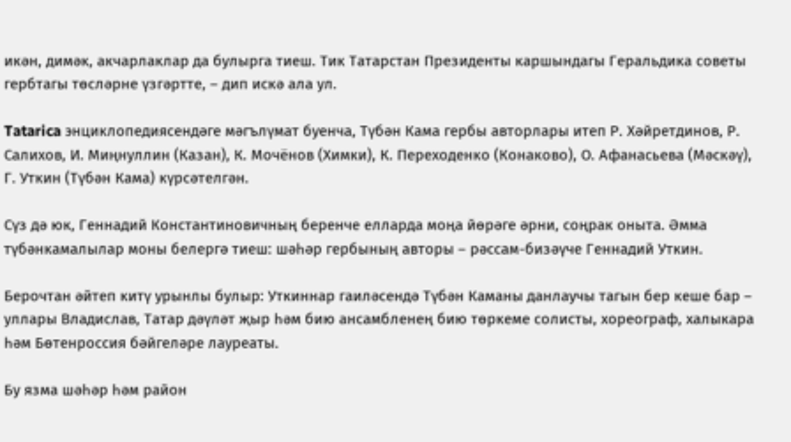икән, димәк, акчарлаклар да булырга тиеш. Тик Татарстан Президенты каршындагы Геральдика советы гербтагы төсләрне үзгәртте, – дип искә ала ул.

Tatarica энциклопедиясендәге мәгълүмат буенча, Түбән Кама гербы авторлары итеп Р. Хәйретдинов, Р. Салихов, И. Миңнуллин (Казан), К. Мочёнов (Химки), К. Переходенко (Конаково), О. Афанасьева (Мәскәү), Г. Уткин (Түбән Кама) күрсәтелгән.

Сүз дә юк, Геннадий Константиновичның беренче елларда моңа йөрәге әрни, соңрак оныта. Әмма түбәнкамалылар моны белергә тиеш: шәһәр гербының авторы – рәссам-бизәүче Геннадий Уткин.

Берочтан әйтеп китү урынлы булыр: Уткиннар гаиләсендә Түбән Каманы данлаучы тагын бер кеше бар – уллары Владислав, Татар дәүләт җыр һәм бию ансамбленең бию төркеме солисты, хореограф, халыкара һәм Бөтенроссия бәйгеләре лауреаты.

Бу язма шәһәр һәм район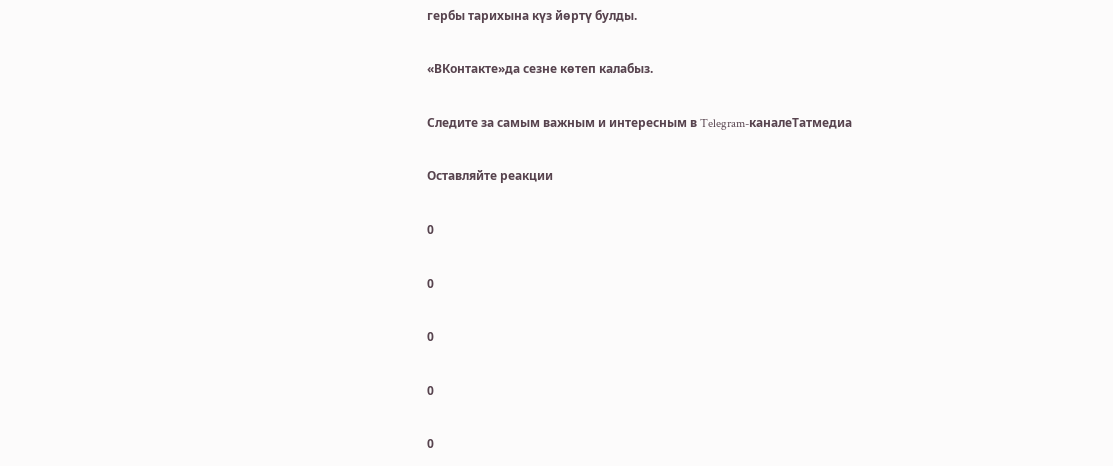гербы тарихына күз йөртү булды.

«ВКонтакте»да сезне көтеп калабыз.

Следите за самым важным и интересным в Telegram-каналеТатмедиа

Оставляйте реакции

0

0

0

0

0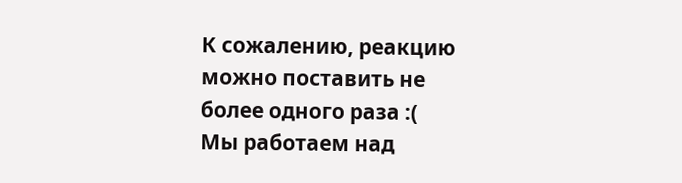К сожалению, реакцию можно поставить не более одного раза :(
Мы работаем над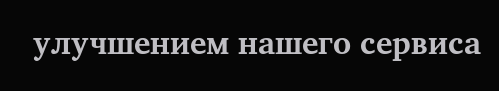улучшением нашего сервиса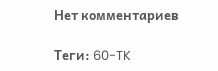Нет комментариев

Теги: 60-TK